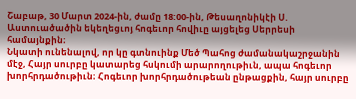Շաբաթ, 30 Մարտ 2024-ին, ժամը 18:00-ին, Թեսաղոնիկէի Ս. Աստուածածին եկեղեցւոյ հոգեւոր հովիւը այցելեց Սերրեսի համայնքին։
Նկատի ունենալով, որ կը գտնուինք Մեծ Պահոց ժամանակաշրջանին մէջ, Հայր սուրբը կատարեց հսկումի արարողութիւն, ապա հոգեւոր խորհրդածութիւն։ Հոգեւոր խորհրդածութեան ընթացքին, հայր սուրբը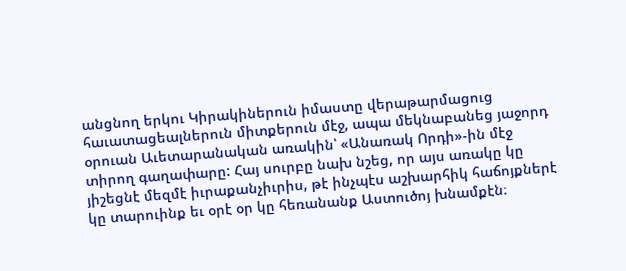անցնող երկու Կիրակիներուն իմաստը վերաթարմացուց հաւատացեալներուն միտքերուն մէջ, ապա մեկնաբանեց յաջորդ օրուան Աւետարանական առակին՝ «Անառակ Որդի»-ին մէջ տիրող գաղափարը: Հայ սուրբը նախ նշեց, որ այս առակը կը յիշեցնէ մեզմէ իւրաքանչիւրիս, թէ ինչպէս աշխարհիկ հաճոյքներէ կը տարուինք եւ օրէ օր կը հեռանանք Աստուծոյ խնամքէն։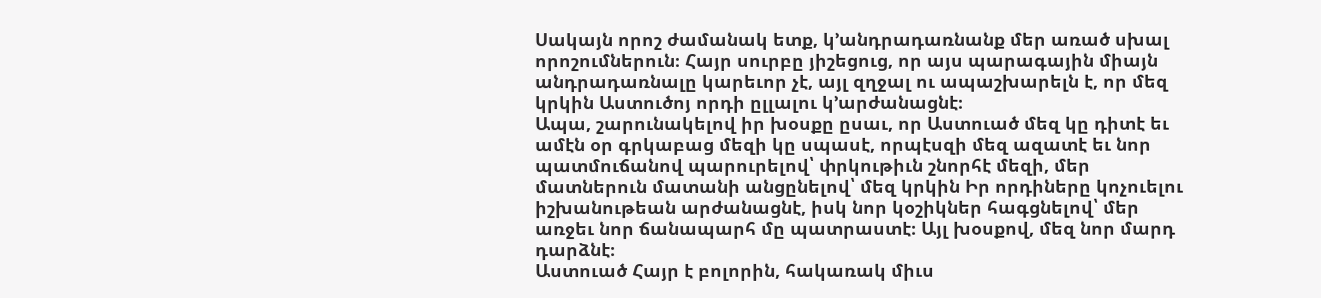Սակայն որոշ ժամանակ ետք, կ՚անդրադառնանք մեր առած սխալ որոշումներուն։ Հայր սուրբը յիշեցուց, որ այս պարագային միայն անդրադառնալը կարեւոր չէ, այլ զղջալ ու ապաշխարելն է, որ մեզ կրկին Աստուծոյ որդի ըլլալու կ՚արժանացնէ։
Ապա, շարունակելով իր խօսքը ըսաւ, որ Աստուած մեզ կը դիտէ եւ ամէն օր գրկաբաց մեզի կը սպասէ, որպէսզի մեզ ազատէ եւ նոր պատմուճանով պարուրելով՝ փրկութիւն շնորհէ մեզի, մեր մատներուն մատանի անցընելով՝ մեզ կրկին Իր որդիները կոչուելու իշխանութեան արժանացնէ, իսկ նոր կօշիկներ հագցնելով՝ մեր առջեւ նոր ճանապարհ մը պատրաստէ։ Այլ խօսքով, մեզ նոր մարդ դարձնէ։
Աստուած Հայր է բոլորին, հակառակ միւս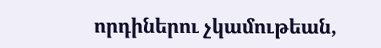որդիներու չկամութեան,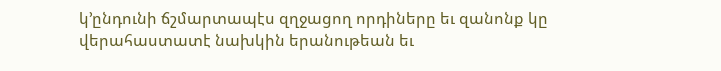կ’ընդունի ճշմարտապէս զղջացող որդիները եւ զանոնք կը վերահաստատէ նախկին երանութեան եւ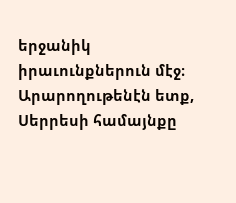երջանիկ իրաւունքներուն մէջ։
Արարողութենէն ետք, Սերրեսի համայնքը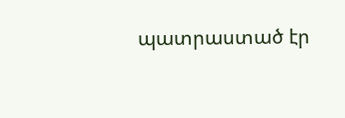պատրաստած էր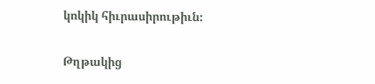կոկիկ հիւրասիրութիւն։

Թղթակից